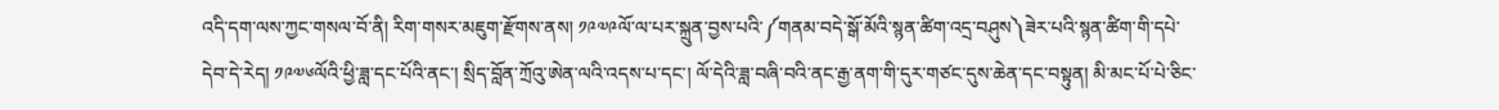འདི་དག་ལས་ཀྱང་གསལ་བོ་ནི། རིག་གསར་མཇུག་རྫོགས་ནས། ༡༩༧༩ལོ་ལ་པར་སྐྲུན་བྱས་པའི་༼གནམ་བདེ་སྒོ་མོའི་སྙན་ཚིག་འདྲ་བཤུས༽ཟེར་པའི་སྙན་ཚིག་གི་དཔེ་དེབ་དེ་རེད། ༡༩༧༦ལོའི་ཕྱི་ཟླ་དང་པོའི་ནང་། སྲིད་བློན་ཀྲོའུ་ཨེན་ལའི་འདས་པ་དང་། ལོ་དེའི་ཟླ་བཞི་བའི་ནང་རྒྱ་ནག་གི་དུར་གཙང་དུས་ཆེན་དང་བསྟུན། མི་མང་པོ་པེ་ཅིང་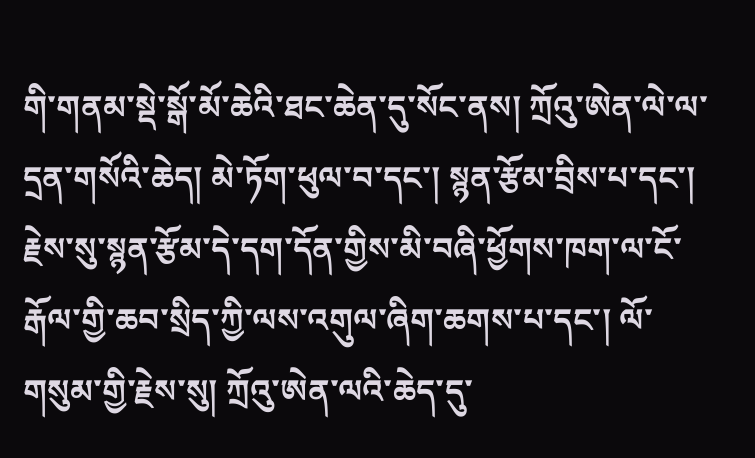གི་གནམ་སྡེ་སྒོ་མོ་ཆེའི་ཐང་ཆེན་དུ་སོང་ནས། ཀྲོའུ་ཨེན་ལེ་ལ་དྲན་གསོའི་ཆེད། མེ་ཏོག་ཕུལ་བ་དང་། སྙན་རྩོམ་བྲིས་པ་དང་། རྗེས་སུ་སྙན་རྩོམ་དེ་དག་དོན་གྱིས་མི་བཞི་ཕྱོགས་ཁག་ལ་ངོ་རྒོལ་གྱི་ཆབ་སྲིད་ཀྱི་ལས་འགུལ་ཞིག་ཆགས་པ་དང་། ལོ་གསུམ་གྱི་རྗེས་སུ། ཀྲོའུ་ཨེན་ལའི་ཆེད་དུ་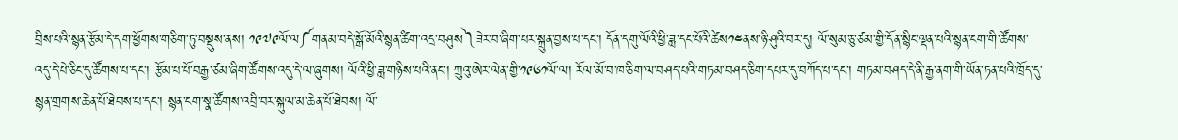བྲིས་པའི་སྙན་རྩོམ་དེ་དག་ཕྱོགས་གཅིག་ཏུ་བསྡུས་ནས། ༡༩༧༩ལོ་ལ༼གནམ་བདེ་སྒོ་མོའི་སྙན་ཚིག་འདྲ་བཤུས༽ཟེར་བ་ཞིག་པར་སྐྲུན་བྱས་པ་དང་། དོན་དགུ་ལོའི་ཕྱི་ཟླ་དང་པོའི་ཚེས༡༤ནས་ཉི་ཤུའི་བར་དུ། ལོ་སུམ་ཅུ་ཙམ་གྱི་དོན་སྙིང་ལྡན་པའི་སྙན་ངག་གི་ཚོགས་འདུ་དེ་པེ་ཅིང་དུ་ཚོགས་པ་དང་། རྩོམ་པ་པོ་བརྒྱ་ཙམ་ཞིག་ཚོགས་འདུ་དེ་ལ་ཞུགས། ལོའི་ཕྱི་ཟླ་གཉིས་པའི་ནང་། ཀྲུའུ་ཨེར་ལེན་གྱི་༡༩༦༡ལོ་ལ། རོལ་མོ་བ་ཁ་ཅིག་ལ་བཤད་པའི་གཏམ་བཤད་ཅིག་དཔར་དུ་བཀོད་པ་དང་། གཏམ་བཤད་དེ་ནི་རྒྱ་ནག་གི་ཡོན་ཏན་པའི་ཁྲོད་དུ་སྙན་གྲགས་ཆེན་པོ་ཐེབས་པ་དང་། སྙན་ངག་སྣ་ཚོགས་འབྲི་བར་སྐུལ་མ་ཆེན་པོ་ཐེབས། ལོ་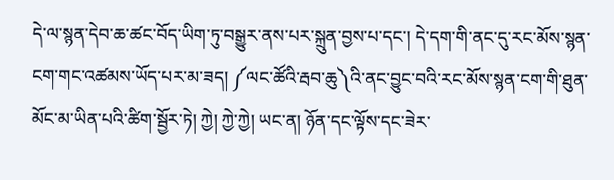དེ་ལ་སྙན་དེབ་ཆ་ཚང་བོད་ཡིག་ཏུ་བསྒྱུར་ནས་པར་སྐྲུན་བྱས་པ་དང་། དེ་དག་གི་ནང་དུ་རང་མོས་སྙན་ངག་གང་འཚམས་ཡོད་པར་མ་ཟད། ༼ལང་ཚོའི་རྦབ་ཆུ༽འི་ནང་བྱུང་བའི་རང་མོས་སྙན་ངག་གི་ཐུན་མོང་མ་ཡིན་པའི་ཚིག་སྦྱོར་ཏེ། ཀྱེ། ཀྱེ་ཀྱེ། ཡང་ན། ཉོན་དང་ལྟོས་དང་ཟེར་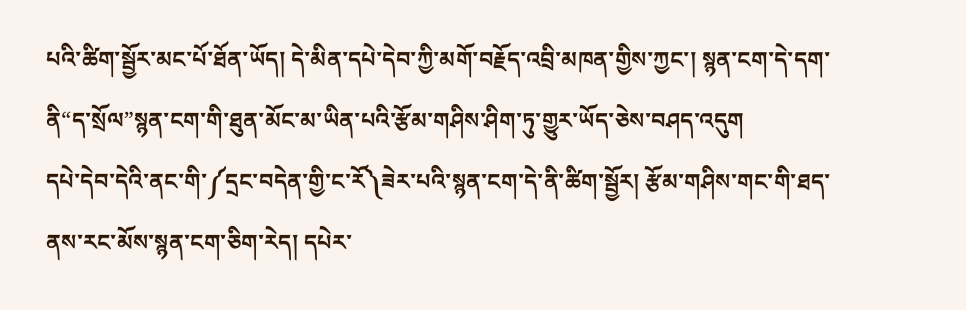པའི་ཚིག་སྦྱོར་མང་པོ་ཐོན་ཡོད། དེ་མིན་དཔེ་དེབ་ཀྱི་མགོ་བརྗོད་འབྲི་མཁན་གྱིས་ཀྱང་། སྙན་ངག་དེ་དག་ནི“ད་སྲོལ”སྙན་ངག་གི་ཐུན་མོང་མ་ཡིན་པའི་རྩོམ་གཤིས་ཤིག་ཏུ་གྱུར་ཡོད་ཅེས་བཤད་འདུག
དཔེ་དེབ་དེའི་ནང་གི་༼དྲང་བདེན་གྱི་ང་རོ༽ཟེར་པའི་སྙན་ངག་དེ་ནི་ཚིག་སྦྱོར། རྩོམ་གཤིས་གང་གི་ཐད་ནས་རང་མོས་སྙན་ངག་ཅིག་རེད། དཔེར་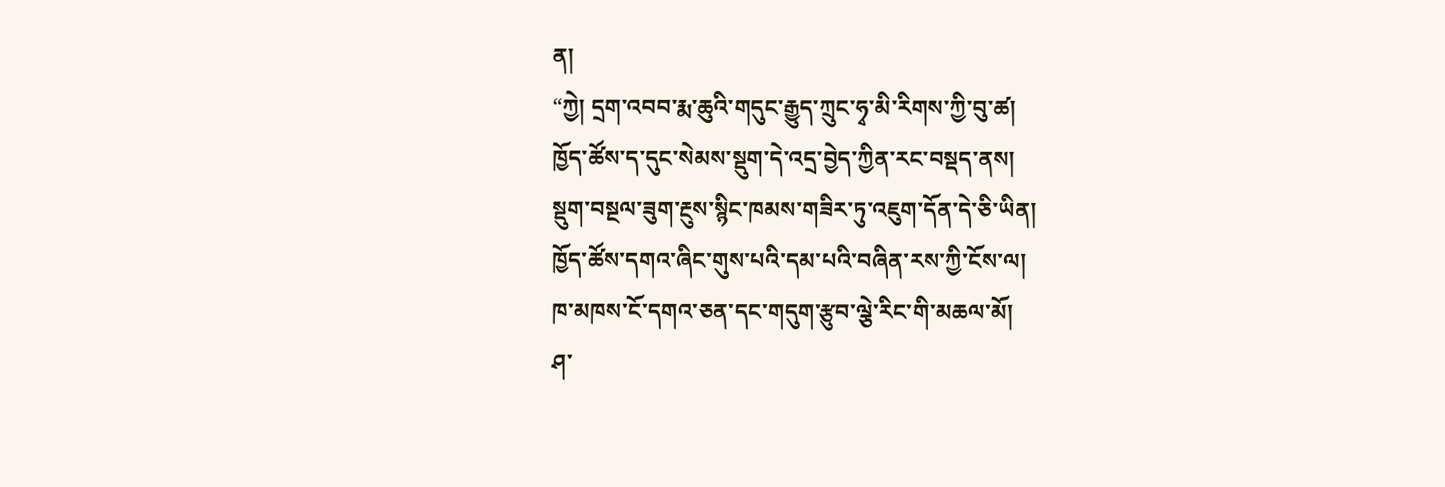ན།
“ཀྱེ། དྲག་འབབ་རྨ་ཆུའི་གདུང་རྒྱུད་ཀྲུང་ཧྭ་མི་རིགས་ཀྱི་བུ་ཚ།
ཁྱོད་ཚོས་ད་དུང་སེམས་སྡུག་དེ་འདྲ་བྱེད་ཀྱིན་རང་བསྡད་ནས།
སྡུག་བསྔལ་ཟུག་རྔུས་སྙིང་ཁམས་གཟིར་ཏུ་འཇུག་དོན་དེ་ཅི་ཡིན།
ཁྱོད་ཚོས་དགའ་ཞིང་གུས་པའི་དམ་པའི་བཞིན་རས་ཀྱི་ངོས་ལ།
ཁ་མཁས་ངོ་དགའ་ཅན་དང་གདུག་རྩུབ་ལྕེ་རིང་གི་མཆལ་མོ།
ཤ་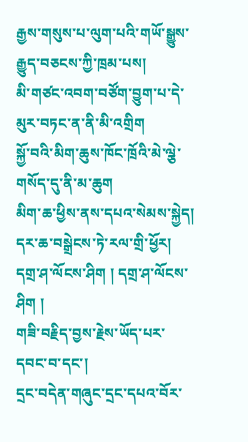རྒྱས་གསུས་པ་ལུག་པའི་གཡོ་སྒྱུས་རྒྱུད་བཅངས་ཀྱི་ཁྲམ་པས།
མི་གཙང་འབག་བཙོག་བྱུག་པ་དེ་མུར་བཏང་ན་ནི་མི་འགྲིག
སྐྱོ་བའི་མིག་ཆུས་ཁོང་ཁྲོའི་མེ་ལྕེ་གསོད་དུ་ནི་མ་ཆུག
མིག་ཆ་ཕྱིས་ནས་དཔའ་སེམས་སྐྱེད།
དར་ཆ་བསྒྲེངས་ཏེ་རལ་གྲི་ཕྱོར།
དགྲ་ཤ་ལོངས་ཤིག ། དགྲ་ཤ་ལོངས་ཤིག །
གཟི་བརྗིད་བྱས་རྗེས་ཡོད་པར་དབང་བ་དང་།
དྲང་བདེན་གཞུང་དྲང་དཔའ་བོར་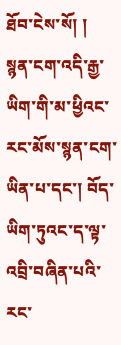ཐོབ་ངེས་སོ། །
སྙན་ངག་འདི་རྒྱ་ཡིག་གི་མ་ཕྱིའང་རང་མོས་སྙན་ངག་ཡིན་པ་དང་། བོད་ཡིག་ཏུའང་ད་ལྟ་འབྲི་བཞིན་པའི་རང་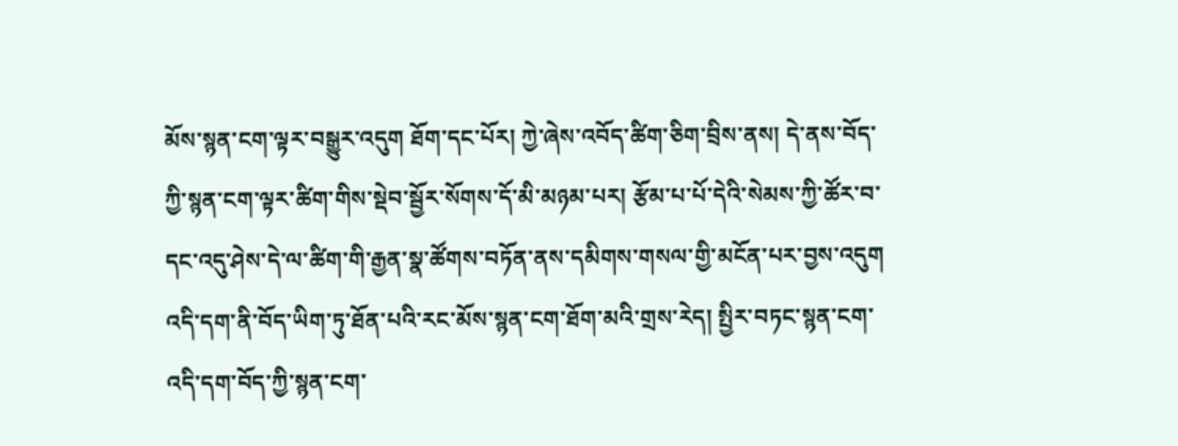མོས་སྙན་ངག་ལྟར་བསྒྱུར་འདུག ཐོག་དང་པོར། ཀྱེ་ཞེས་འབོད་ཚིག་ཅིག་བྲིས་ནས། དེ་ནས་བོད་ཀྱི་སྙན་ངག་ལྟར་ཚིག་གིས་སྡེབ་སྦྱོར་སོགས་དོ་མི་མཉམ་པར། རྩོམ་པ་པོ་དེའི་སེམས་ཀྱི་ཚོར་བ་དང་འདུ་ཤེས་དེ་ལ་ཚིག་གི་རྒྱན་སྣ་ཚོགས་བཏོན་ནས་དམིགས་གསལ་གྱི་མངོན་པར་བྱས་འདུག
འདི་དག་ནི་བོད་ཡིག་ཏུ་ཐོན་པའི་རང་མོས་སྙན་ངག་ཐོག་མའི་གྲས་རེད། སྤྱིར་བཏང་སྙན་ངག་འདི་དག་བོད་ཀྱི་སྙན་ངག་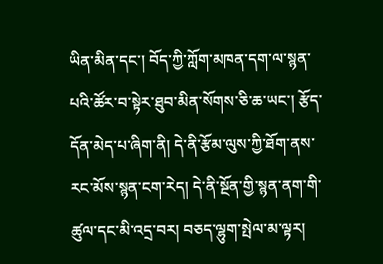ཡིན་མིན་དང་། བོད་ཀྱི་ཀློག་མཁན་དག་ལ་སྙན་པའི་ཚོར་བ་སྟེར་ཐུབ་མིན་སོགས་ཅི་ཆ་ཡང་། རྩོད་དོན་མེད་པ་ཞིག་ནི། དེ་ནི་རྩོམ་ལུས་ཀྱི་ཐོག་ནས་རང་མོས་སྙན་ངག་རེད། དེ་ནི་སྔོན་གྱི་སྙན་ནག་གི་ཚུལ་དང་མི་འདྲ་བར། བཅད་ལྷུག་སྤེལ་མ་ལྟར།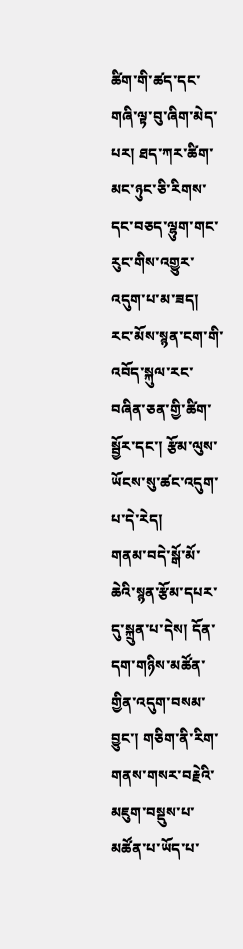ཚིག་གི་ཚད་དང་གཞི་ལྟ་བུ་ཞིག་མེད་པར། ཐད་ཀར་ཚིག་མང་ཉུང་ཅི་རིགས་དང་བཅད་ལྷུག་གང་རུང་གིས་འགྱུར་འདུག་པ་མ་ཟད། རང་མོས་སྙན་ངག་གི་འབོད་སྐུལ་རང་བཞིན་ཅན་གྱི་ཚིག་སྦྱོར་དང་། རྩོམ་ལུས་ཡོངས་སུ་ཚང་འདུག་པ་དེ་རེད།
གནམ་བདེ་སྒོ་མོ་ཆེའི་སྙན་རྩོམ་དཔར་དུ་སྐྲུན་པ་དེས། དོན་དག་གཉིས་མཚོན་གྱིན་འདུག་བསམ་བྱུང་། གཅིག་ནི་རིག་གནས་གསར་བརྗེའི་མཇུག་བསྡུས་པ་མཚོན་པ་ཡོད་པ་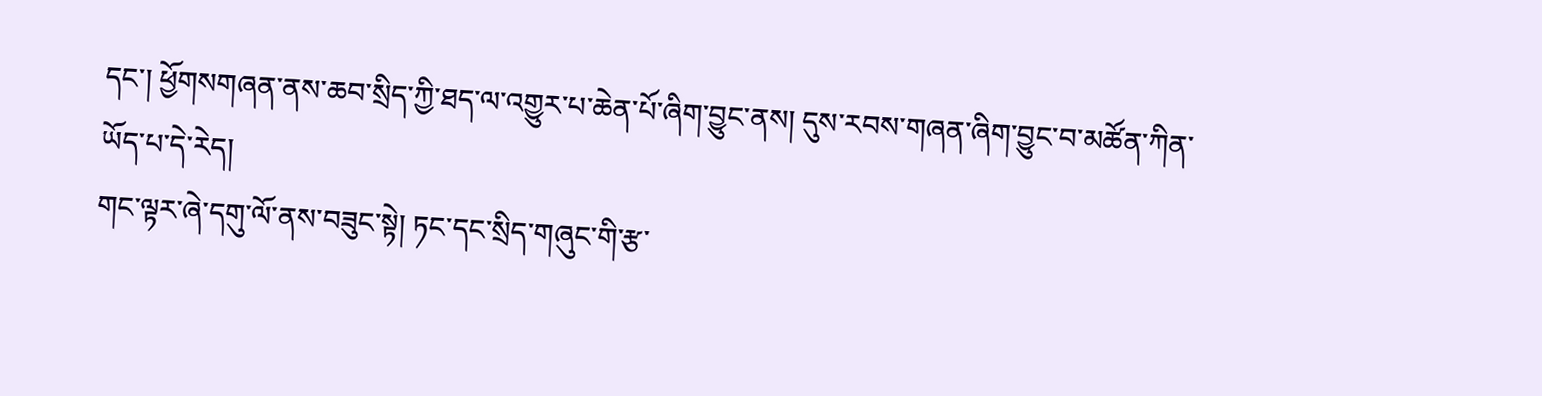དང་། ཕྱོགསགཞན་ནས་ཆབ་སྲིད་ཀྱི་ཐད་ལ་འགྱུར་པ་ཆེན་པོ་ཞིག་བྱུང་ནས། དུས་རབས་གཞན་ཞིག་བྱུང་བ་མཚོན་ཀིན་ཡོད་པ་དེ་རེད།
གང་ལྟར་ཞེ་དགུ་ལོ་ནས་བཟུང་སྟེ། ཏང་དང་སྲིད་གཞུང་གི་རྩ་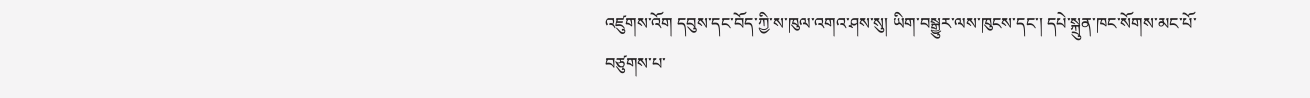འཛུགས་འོག དབུས་དང་བོད་ཀྱི་ས་ཁུལ་འགའ་ཤས་སུ། ཡིག་བསྒྱུར་ལས་ཁུངས་དང་། དཔེ་སྐྲུན་ཁང་སོགས་མང་པོ་བཙུགས་པ་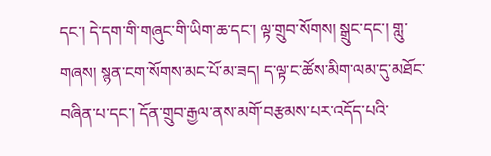དང་། དེ་དག་གི་གཞུང་གི་ཡིག་ཆ་དང་། ལྟ་གྲུབ་སོགས། སྒྲུང་དང་། གླུ་གཞས། སྙན་ངག་སོགས་མང་པོ་མ་ཟད། ད་ལྟ་ང་ཚོས་མིག་ལམ་དུ་མཐོང་བཞིན་པ་དང་། དོན་གྲུབ་རྒྱལ་ནས་མགོ་བརྩམས་པར་འདོད་པའི་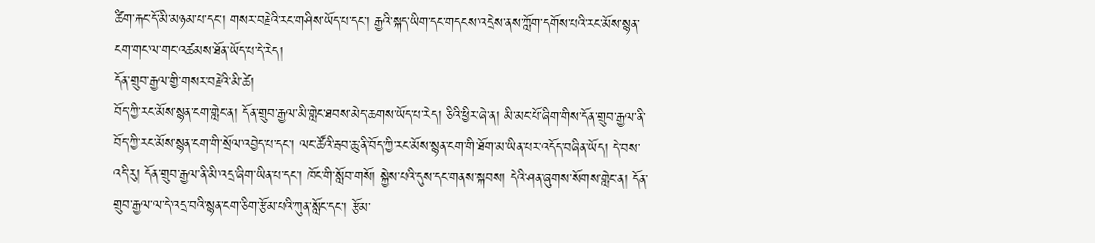ཚིག་རྐང་དོ་མི་མཉམ་པ་དང་། གསར་བརྗེའི་རང་གཤིས་ཡོད་པ་དང་། རྒྱའི་སྐད་ཡིག་དང་གདངས་འདྲེས་ནས་ཀློག་དགོས་པའི་རང་མོས་སྙན་ངག་གང་ལ་གང་འཚམས་ཐོན་ཡོད་པ་དེ་རེད།
དོན་གྲུབ་རྒྱལ་གྱི་གསར་བརྗེའི་མི་ཚེ།
བོད་ཀྱི་རང་མོས་སྙན་ངག་གླེང་ན། དོན་གྲུབ་རྒྱལ་མི་གླེང་ཐབས་མེད་ཆགས་ཡོད་པ་རེད། ཅིའི་ཕྱིར་ཞེ་ན། མི་མང་པོ་ཞིག་གིས་དོན་གྲུབ་རྒྱལ་ནི་བོད་ཀྱི་རང་མོས་སྙན་ངག་གི་སྲོལ་འབྱེད་པ་དང་། ལང་ཚོའི་རྦབ་ཆུ་ནི་བོད་ཀྱི་རང་མོས་སྙན་ངག་གི་ཐོག་མ་ཡིན་པར་འདོད་བཞིན་ཡོད། དེ་བས་འདི་རུ། དོན་གྲུབ་རྒྱལ་ནི་མི་འདྲ་ཞིག་ཡིན་པ་དང་། ཁོང་གི་སློབ་གསོ། སྐྱེས་པའི་དུས་དང་གནས་སྐབས། དེའི་ཤན་ཞུགས་སོགས་གླེང་ན། དོན་གྲུབ་རྒྱལ་ལ་དེ་འདྲ་བའི་སྙན་ངག་ཅིག་རྩོམ་པའི་ཀུན་སློང་དང་། རྩོམ་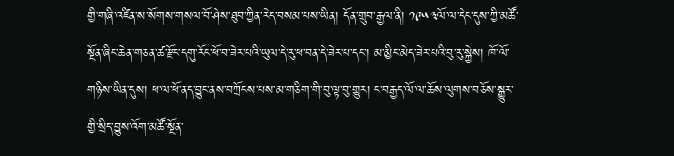གྱི་གཞི་འཛིན་ས་སོགས་གསལ་བོ་ཤེས་ཐུབ་ཀྱིན་རེད་བསམ་པས་ཡིན། དོན་གྲུབ་རྒྱལ་ནི། ༡༩༥༣ལོ་ལ་དེང་དུས་ཀྱི་མཚོ་སྔོན་ཞིང་ཆེན་གཅན་ཚ་རྫོང་དགུ་རོང་ཕོ་བ་ཟེར་པའི་ཡུལ་དེ་རུ་ཕ་བན་དེ་ཟེར་པ་དང་། མ་མྱིང་མེད་ཟེར་པའི་བུ་རུ་སྐྱེས། ཁོ་ལོ་གཉིས་ཡིན་དུས། ཕ་ལ་ཕོ་ནད་བྱུང་ནས་བཀྲོངས་པས་མ་གཅིག་གི་བུ་ལྟ་བུ་གྱུར། ང་བརྒྱད་ལོ་ལ་ཆོས་ལུགས་བཅོས་སྒྱུར་གྱི་སྲིད་བྱུས་འོག་མཚོ་སྔོན་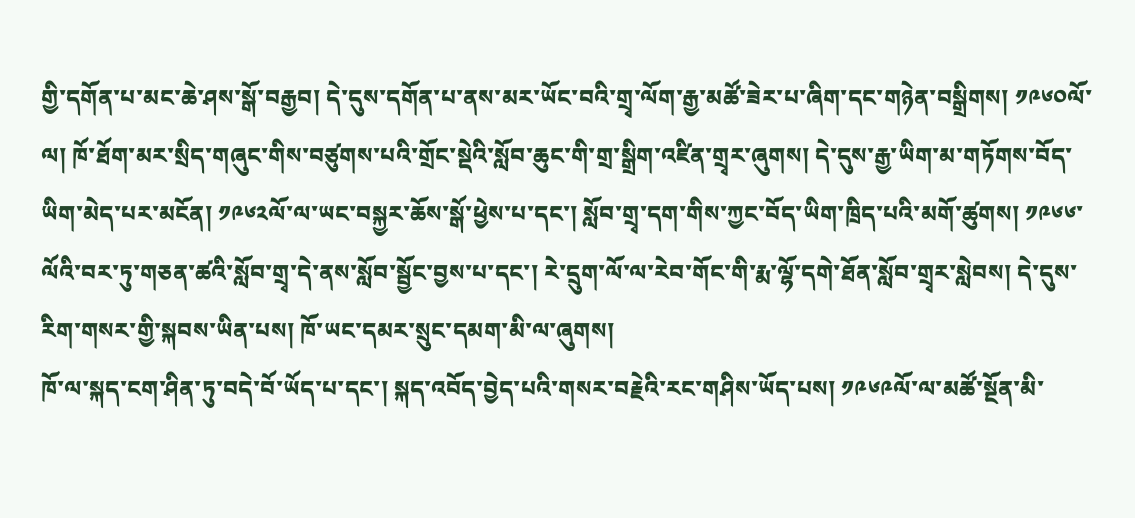གྱི་དགོན་པ་མང་ཆེ་ཤས་སྒོ་བརྒྱབ། དེ་དུས་དགོན་པ་ནས་མར་ཡོང་བའི་གྲྭ་ལོག་རྒྱ་མཚོ་ཟེར་པ་ཞིག་དང་གཉེན་བསྒྲིགས། ༡༩༦༠ལོ་ལ། ཁོ་ཐོག་མར་སྲིད་གཞུང་གིས་བཙུགས་པའི་གྲོང་སྡེའི་སློབ་ཆུང་གི་གྲ་སྒྲིག་འཛིན་གྲྭར་ཞུགས། དེ་དུས་རྒྱ་ཡིག་མ་གཏོགས་བོད་ཡིག་མེད་པར་མངོན། ༡༩༦༢ལོ་ལ་ཡང་བསྐྱར་ཆོས་སྒོ་ཕྱེས་པ་དང་། སློབ་གྲྭ་དག་གིས་ཀྱང་བོད་ཡིག་ཁྲིད་པའི་མགོ་ཚུགས། ༡༩༦༦་ལོའི་བར་ཏུ་གཅན་ཚའི་སློབ་གྲྭ་དེ་ནས་སློབ་སྦྱོང་བྱས་པ་དང་། རེ་དྲུག་ལོ་ལ་རེབ་གོང་གི་རྨ་ལྷོ་དགེ་ཐོན་སློབ་གྲྭར་སླེབས། དེ་དུས་རིག་གསར་གྱི་སྐབས་ཡིན་པས། ཁོ་ཡང་དམར་སྲུང་དམག་མི་ལ་ཞུགས།
ཁོ་ལ་སྐད་ངག་ཤིན་ཏུ་བདེ་བོ་ཡོད་པ་དང་། སྐད་འབོད་བྱེད་པའི་གསར་བརྗེའི་རང་གཤིས་ཡོད་པས། ༡༩༦༩ལོ་ལ་མཚོ་སྔོན་མི་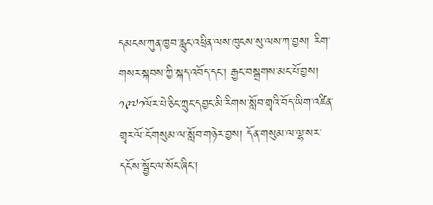དམངས་ཀུན་ཁྱབ་རླུང་འཕྲིན་ལས་ཁུངས་སུ་ལས་ཀ་བྱས། རིག་གསར་སྐབས་ཀྱི་སྐད་འབོད་དང་། རྒྱང་བསྒྲགས་མང་པོ་བྱས། ༡༩༧༡ལོར་པེ་ཅིང་ཀྲུང་དབྱང་མི་རིགས་སློབ་གྲྭའི་བོད་ཡིག་འཛིན་གྲྭར་ལོ་ངོ་གསུམ་ལ་སློབ་གཉེར་བྱས། དོན་གསུམ་ལ་ལྷ་སར་དངོས་སྦྱོང་ལ་སོང་ཞིང་།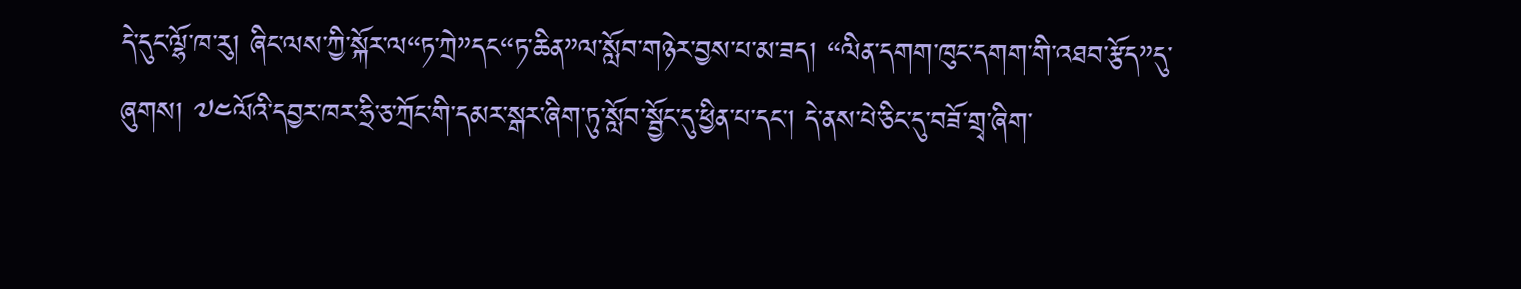དེ་དུང་ལྷོ་ཁ་རུ། ཞིང་ལས་ཀྱི་སྐོར་ལ“ཏ་ཀྲེ”དང“ཏ་ཆིན”ལ་སློབ་གཉེར་བྱས་པ་མ་ཟད། “ལིན་དགག་ཁུང་དགག་གི་འཐབ་རྩོད”དུ་ཞུགས། ༧༤ལོའི་དབྱར་ཁར་ཧྲི་ཅ་ཀྲོང་གི་དམར་སྒར་ཞིག་ཏུ་སློབ་སྦྱོང་དུ་ཕྱིན་པ་དང་། དེ་ནས་པེ་ཅིང་དུ་བཟོ་གྲྭ་ཞིག་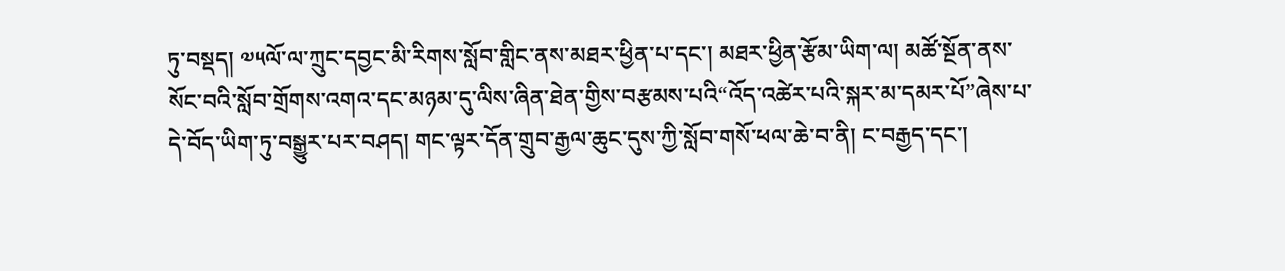ཏུ་བསྡད། ༧༥ལོ་ལ་ཀྲུང་དབྱང་མི་རིགས་སློབ་གླིང་ནས་མཐར་ཕྱིན་པ་དང་། མཐར་ཕྱིན་རྩོམ་ཡིག་ལ། མཚོ་སྔོན་ནས་སོང་བའི་སློབ་གྲོགས་འགའ་དང་མཉམ་དུ་ལིས་ཞིན་ཐེན་གྱིས་བརྩམས་པའི“འོད་འཚེར་པའི་སྐར་མ་དམར་པོ”ཞེས་པ་དེ་བོད་ཡིག་ཏུ་བསྒྱུར་པར་བཤད། གང་ལྟར་དོན་གྲུབ་རྒྱལ་ཆུང་དུས་ཀྱི་སློབ་གསོ་ཕལ་ཆེ་བ་ནི། ང་བརྒྱད་དང་།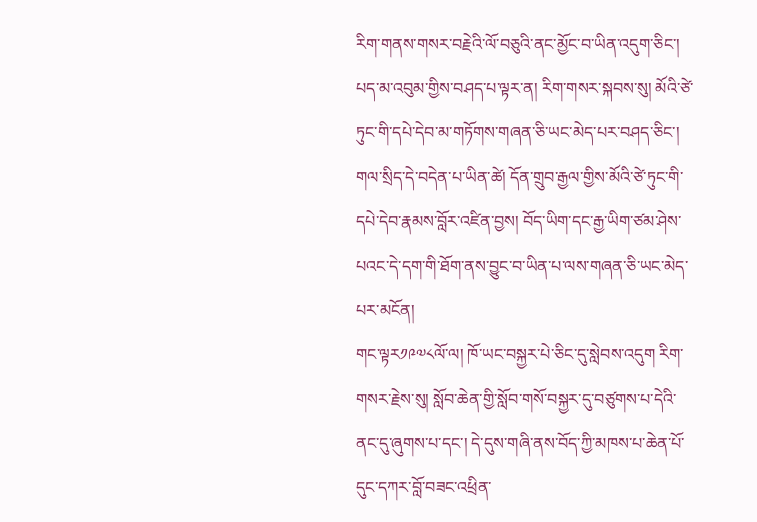རིག་གནས་གསར་བརྗེའི་ལོ་བཅུའི་ནང་མྱོང་བ་ཡིན་འདུག་ཅིང་། པད་མ་འབུམ་གྱིས་བཤད་པ་ལྟར་ན། རིག་གསར་སྐབས་སུ། མོའི་ཙེ་ཏུང་གི་དཔེ་དེབ་མ་གཏོགས་གཞན་ཅི་ཡང་མེད་པར་བཤད་ཅིང་། གལ་སྲིད་དེ་བདེན་པ་ཡིན་ཚེ། དོན་གྲུབ་རྒྱལ་གྱིས་མོའི་ཙེ་ཏུང་གི་དཔེ་དེབ་རྣམས་བློར་འཛིན་བྱས། བོད་ཡིག་དང་རྒྱ་ཡིག་ཙམ་ཤེས་པའང་དེ་དག་གི་ཐོག་ནས་བྱུང་བ་ཡིན་པ་ལས་གཞན་ཅི་ཡང་མེད་པར་མངོན།
གང་ལྟར༡༩༧༨ལོ་ལ། ཁོ་ཡང་བསྐྱར་པེ་ཅིང་དུ་སླེབས་འདུག རིག་གསར་རྗེས་སུ། སློབ་ཆེན་གྱི་སློབ་གསོ་བསྐྱར་དུ་བཙུགས་པ་དེའི་ནང་དུ་ཞུགས་པ་དང་། དེ་དུས་གཞི་ནས་བོད་ཀྱི་མཁས་པ་ཆེན་པོ་དུང་དཀར་བློ་བཟང་འཕྲིན་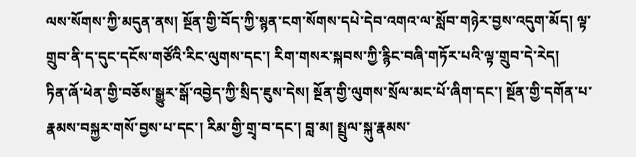ལས་སོགས་ཀྱི་མདུན་ནས། སྔོན་གྱི་བོད་ཀྱི་སྙན་ངག་སོགས་དཔེ་དེབ་འགའ་ལ་སློབ་གཉེར་བྱས་འདུག་མོད། ལྟ་གྲུབ་ནི་ད་དུང་དངོས་གཙོའི་རིང་ལུགས་དང་། རིག་གསར་སྐབས་ཀྱི་རྙིང་བཞི་གཏོར་པའི་ལྟ་གྲུབ་དེ་རེད།
ཏིན་ཞོ་ཕེན་གྱི་བཅོས་སྒྱུར་སྒོ་འབྱེད་ཀྱི་སྲིད་ཇུས་དེས། སྔོན་གྱི་ལུགས་སྲོལ་མང་པོ་ཞིག་དང་། སྔོན་གྱི་དགོན་པ་རྣམས་བསྐྱར་གསོ་བྱས་པ་དང་། རིམ་གྱི་གྲྭ་བ་དང་། བླ་མ། སྤྲུལ་སྐུ་རྣམས་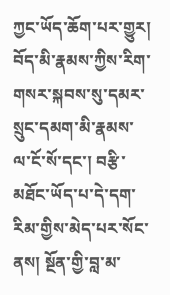ཀྱང་ཡོད་ཆོག་པར་གྱུར། བོད་མི་རྣམས་ཀྱིས་རིག་གསར་སྐབས་སུ་དམར་སྲུང་དམག་མི་རྣམས་ལ་ངོ་སོ་དང་། བརྩི་མཐོང་ཡོད་པ་དེ་དག་རིམ་གྱིས་མེད་པར་སོང་ནས། སྔོན་གྱི་བླ་མ་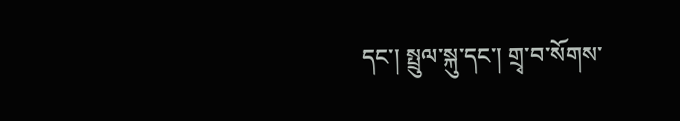དང་། སྤྲུལ་སྐུ་དང་། གྲྭ་བ་སོགས་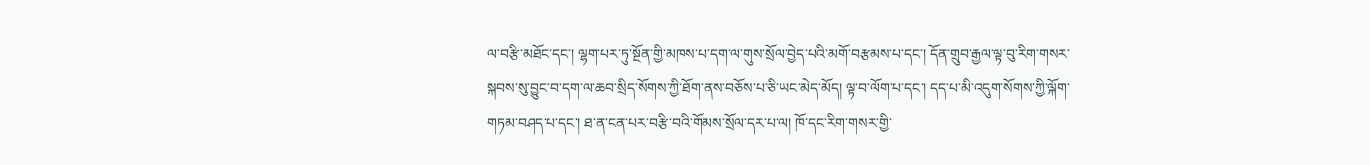ལ་བརྩི་མཐོང་དང་། ལྷག་པར་ཏུ་སྔོན་གྱི་མཁས་པ་དག་ལ་གུས་སྲོལ་བྱེད་པའི་མགོ་བརྩམས་པ་དང་། དོན་གྲུབ་རྒྱལ་ལྟ་བུ་རིག་གསར་སྐབས་སུ་བྱུང་བ་དག་ལ་ཆབ་སྲིད་སོགས་ཀྱི་ཐོག་ནས་བཅོས་པ་ཅི་ཡང་མེད་མོད། ལྟ་བ་ལོག་པ་དང་། དད་པ་མི་འདུག་སོགས་ཀྱི་ལྐོག་གཏམ་བཤད་པ་དང་། ཐ་ན་ངན་པར་བརྩི་བའི་གོམས་སྲོལ་དར་པ་ལ། ཁོ་དང་རིག་གསར་གྱི་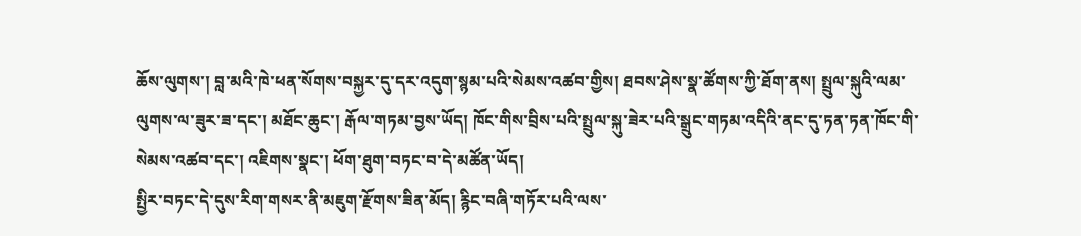ཆོས་ལུགས་། བླ་མའི་ཁེ་ཕན་སོགས་བསྐྱར་དུ་དར་འདུག་སྙམ་པའི་སེམས་འཚབ་གྱིས། ཐབས་ཤེས་སྣ་ཚོགས་ཀྱི་ཐོག་ནས། སྤྲུལ་སྐུའི་ལམ་ལུགས་ལ་ཟུར་ཟ་དང་། མཐོང་ཆུང་། རྒོལ་གཏམ་བྱས་ཡོད། ཁོང་གིས་བྲིས་པའི་སྤྲུལ་སྐུ་ཟེར་པའི་སྒྲུང་གཏམ་འདིའི་ནང་དུ་ཏན་ཏན་ཁོང་གི་སེམས་འཚབ་དང་། འཇིགས་སྣང་། ཕོག་ཐུག་བཏང་བ་དེ་མཚོན་ཡོད།
སྤྱིར་བཏང་དེ་དུས་རིག་གསར་ནི་མཇུག་རྫོགས་ཟིན་མོད། རྙིང་བཞི་གཏོར་པའི་ལས་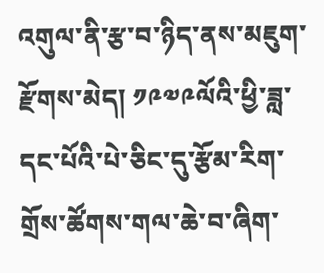འགུལ་ནི་རྩ་བ་ཉིད་ནས་མཇུག་རྫོགས་མེད། ༡༩༧༩ལོའི་ཕྱི་ཟླ་དང་པོའི་པེ་ཅིང་དུ་རྩོམ་རིག་གྲོས་ཚོགས་གལ་ཆེ་བ་ཞིག་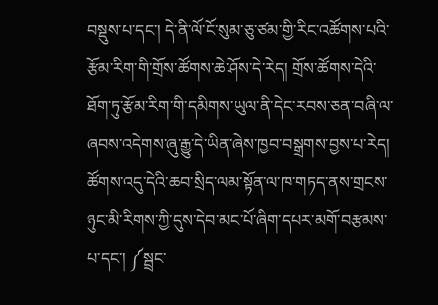བསྡུས་པ་དང་། དེ་ནི་ལོ་ངོ་སུམ་ཅུ་ཙམ་གྱི་རིང་འཚོགས་པའི་རྩོམ་རིག་གི་གྲོས་ཚོགས་ཆེ་ཤོས་དེ་རེད། གྲོས་ཚོགས་དེའི་ཐོག་ཏུ་རྩོམ་རིག་གི་དམིགས་ཡུལ་ནི་དེང་རབས་ཅན་བཞི་ལ་ཞབས་འདེགས་ཞུ་རྒྱུ་དེ་ཡིན་ཞེས་ཁྱབ་བསྒྲགས་བྱས་པ་རེད། ཚོགས་འདུ་དེའི་ཆབ་སྲིད་ལམ་སྟོན་ལ་ཁ་གཏད་ནས་གྲངས་ཉུང་མི་རིགས་ཀྱི་དུས་དེབ་མང་པོ་ཞིག་དཔར་མགོ་བརྩམས་པ་དང་། ༼སྦྲང་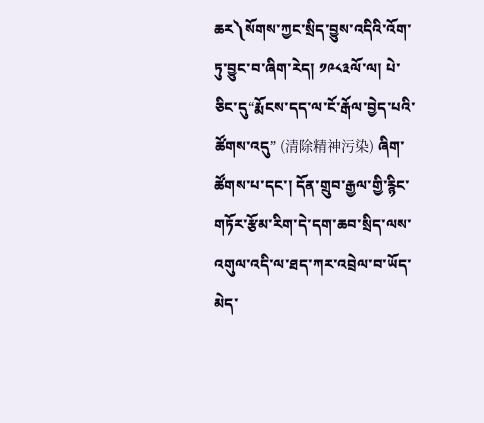ཆར༽སོགས་ཀྱང་སྲིད་བྱུས་འདིའི་འོག་ཏུ་བྱུང་བ་ཞིག་རེད། ༡༩༨༣ལོ་ལ། པེ་ཅིང་དུ“རྨོངས་དད་ལ་ངོ་རྒོལ་བྱེད་པའི་ཚོགས་འདུ” (清除精神污染) ཞིག་ཚོགས་པ་དང་། དོན་གྲུབ་རྒྱལ་གྱི་རྙིང་གཏོར་རྩོམ་རིག་དེ་དག་ཆབ་སྲིད་ལས་འགུལ་འདི་ལ་ཐད་ཀར་འབྲེལ་བ་ཡོད་མེད་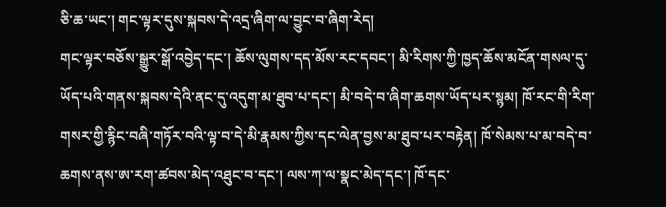ཅི་ཆ་ཡང་། གང་ལྟར་དུས་སྐབས་དེ་འདྲ་ཞིག་ལ་བྱུང་བ་ཞིག་རེད།
གང་ལྟར་བཅོས་སྒྱུར་སྒོ་འབྱེད་དང་། ཆོས་ལུགས་དད་མོས་རང་དབང་། མི་རིགས་ཀྱི་ཁྱད་ཆོས་མངོན་གསལ་དུ་ཡོད་པའི་གནས་སྐབས་དེའི་ནང་དུ་འདུག་མ་ཐུབ་པ་དང་། མི་བདེ་བ་ཞིག་ཆགས་ཡོད་པར་སྙམ། ཁོ་རང་གི་རིག་གསར་གྱི་རྙིང་བཞི་གཏོར་བའི་ལྟ་བ་དེ་མི་རྣམས་ཀྱིས་དང་ལེན་བྱས་མ་ཐུབ་པར་བརྟེན། ཁོ་སེམས་པ་མ་བདེ་བ་ཆགས་ནས་ཨ་རག་ཚབས་མེད་འཐུང་བ་དང་། ལས་ཀ་ལ་སྣང་མེད་དང་། ཁོ་དང་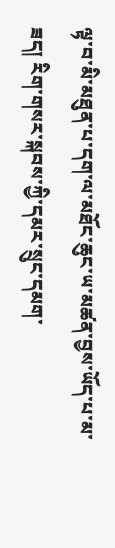ལྟ་བ་མི་མཐུན་པ་དག་ལ་མཐོང་ཆུང་ཡ་མཚན་བྱས་ཡོད་པ་མ་ཟད། རིག་གསར་སྐབས་ཀྱི་དམར་སྲུང་དམག་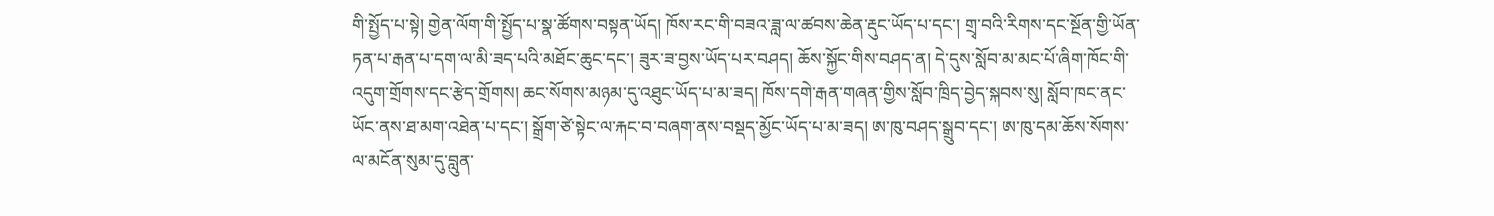གི་སྤྱོད་པ་སྟེ། གྱེན་ལོག་གི་སྤྱོད་པ་སྣ་ཚོགས་བསྟན་ཡོད། ཁོས་རང་གི་བཟའ་ཟླ་ལ་ཚབས་ཆེན་རྡུང་ཡོད་པ་དང་། གྲྭ་བའི་རིགས་དང་སྔོན་གྱི་ཡོན་ཏན་པ་རྒན་པ་དག་ལ་མི་ཟད་པའི་མཐོང་ཆུང་དང་། ཟུར་ཟ་བྱས་ཡོད་པར་བཤད། ཆོས་སྐྱོང་གིས་བཤད་ན། དེ་དུས་སློབ་མ་མང་པོ་ཞིག་ཁོང་གི་འདུག་གྲོགས་དང་རྩེད་གྲོགས། ཆང་སོགས་མཉམ་དུ་འཐུང་ཡོད་པ་མ་ཟད། ཁོས་དགེ་རྒན་གཞན་གྱིས་སློབ་ཁྲིད་བྱེད་སྐབས་སུ། སློབ་ཁང་ནང་ཡོང་ནས་ཐ་མག་འཐེན་པ་དང་། སྒྲོག་ཙེ་སྟེང་ལ་རྐང་བ་བཞག་ནས་བསྡད་མྱོང་ཡོད་པ་མ་ཟད། ཨ་ཁུ་བཤད་སྒྲུབ་དང་། ཨ་ཁུ་དམ་ཆོས་སོགས་ལ་མངོན་སུམ་དུ་བླུན་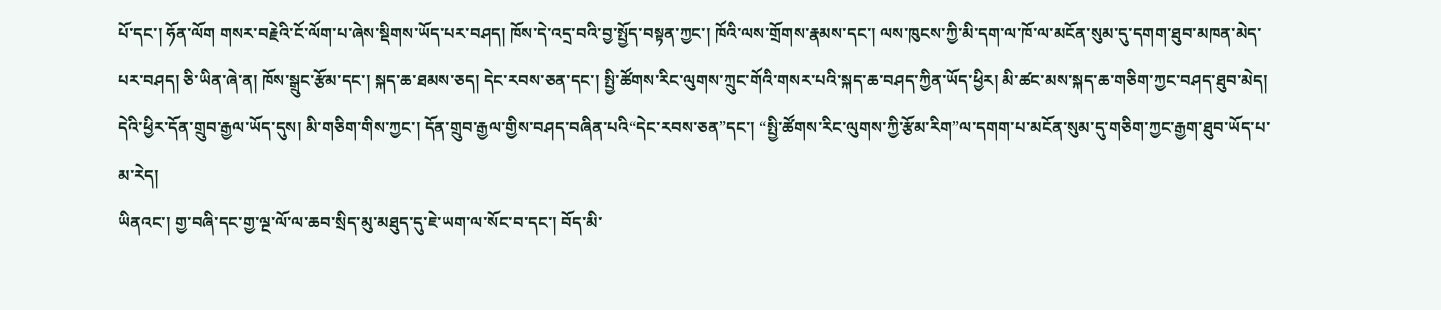པོ་དང་། ཧོན་ལོག གསར་བརྗེའི་ངོ་ལོག་པ་ཞེས་སྡིགས་ཡོད་པར་བཤད། ཁོས་དེ་འདྲ་བའི་བྱ་སྤྱོད་བསྟན་ཀྱང་། ཁོའི་ལས་གྲོགས་རྣམས་དང་། ལས་ཁུངས་ཀྱི་མི་དག་ལ་ཁོ་ལ་མངོན་སུམ་དུ་དགག་ཐུབ་མཁན་མེད་པར་བཤད། ཅི་ཡིན་ཞེ་ན། ཁོས་སྒྲུང་རྩོམ་དང་། སྐད་ཆ་ཐམས་ཅད། དེང་རབས་ཅན་དང་། སྤྱི་ཚོགས་རིང་ལུགས་ཀྲུང་གོའི་གསར་པའི་སྐད་ཆ་བཤད་ཀྱིན་ཡོད་ཕྱིར། མི་ཚང་མས་སྐད་ཆ་གཅིག་ཀྱང་བཤད་ཐུབ་མེད། དེའི་ཕྱིར་དོན་གྲུབ་རྒྱལ་ཡོད་དུས། མི་གཅིག་གིས་ཀྱང་། དོན་གྲུབ་རྒྱལ་གྱིས་བཤད་བཞིན་པའི“དེང་རབས་ཅན”དང་། “སྤྱི་ཚོགས་རིང་ལུགས་ཀྱི་རྩོམ་རིག”ལ་དགག་པ་མངོན་སུམ་དུ་གཅིག་ཀྱང་རྒྱག་ཐུབ་ཡོད་པ་མ་རེད།
ཡིནའང་། གྱ་བཞི་དང་གྱ་ལྔ་ལོ་ལ་ཆབ་སྲིད་མུ་མཐུད་དུ་ཇེ་ཡག་ལ་སོང་བ་དང་། བོད་མི་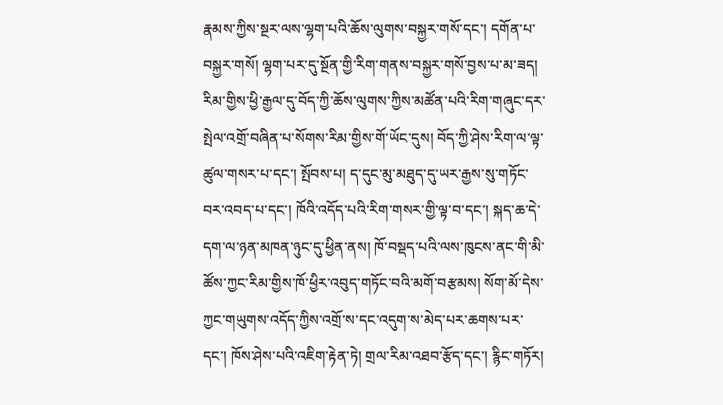རྣམས་ཀྱིས་སྔར་ལས་ལྷག་པའི་ཆོས་ལུགས་བསྐྱར་གསོ་དང་། དགོན་པ་བསྐྱར་གསོ། ལྷག་པར་དུ་སྔོན་གྱི་རིག་གནས་བསྐྱར་གསོ་བྱས་པ་མ་ཟད། རིམ་གྱིས་ཕྱི་རྒྱལ་དུ་བོད་ཀྱི་ཆོས་ལུགས་ཀྱིས་མཚོན་པའི་རིག་གཞུང་དར་སྤེལ་འགྲོ་བཞིན་པ་སོགས་རིམ་གྱིས་གོ་ཡོང་དུས། བོད་ཀྱི་ཤེས་རིག་ལ་ལྟ་ཚུལ་གསར་པ་དང་། སྤོབས་པ། ད་དུང་མུ་མཐུད་དུ་ཡར་རྒྱས་སུ་གཏོང་བར་འབད་པ་དང་། ཁོའི་འདོད་པའི་རིག་གསར་གྱི་ལྟ་བ་དང་། སྐད་ཆ་དེ་དག་ལ་ཉན་མཁན་ཉུང་དུ་ཕྱིན་ནས། ཁོ་བསྡད་པའི་ལས་ཁུངས་ནང་གི་མི་ཚོས་ཀྱང་རིམ་གྱིས་ཁོ་ཕྱིར་འབུད་གཏོང་བའི་མགོ་བརྩམས། སོག་མོ་དེས་ཀྱང་གཡུགས་འདོད་ཀྱིས་འགྲོ་ས་དང་འདུག་ས་མེད་པར་ཆགས་པར་དང་། ཁོས་ཤེས་པའི་འཇིག་རྟེན་ཏེ། གྲལ་རིམ་འཐབ་རྩོད་དང་། རྙིང་གཏོར།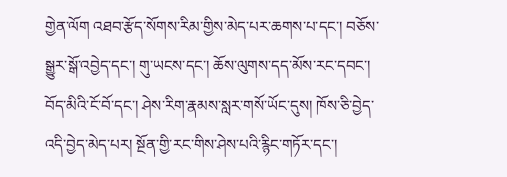གྱེན་ལོག འཐབ་རྩོད་སོགས་རིམ་གྱིས་མེད་པར་ཆགས་པ་དང་། བཅོས་སྒྱུར་སྒོ་འབྱེད་དང་། གུ་ཡངས་དང་། ཆོས་ལུགས་དད་མོས་རང་དབང་། བོད་མིའི་ངོ་བོ་དང་། ཤེས་རིག་རྣམས་སླར་གསོ་ཡོང་དུས། ཁོས་ཅི་བྱེད་འདི་བྱེད་མེད་པར། སྔོན་གྱི་རང་གིས་ཤེས་པའི་རྙིང་གཏོར་དང་།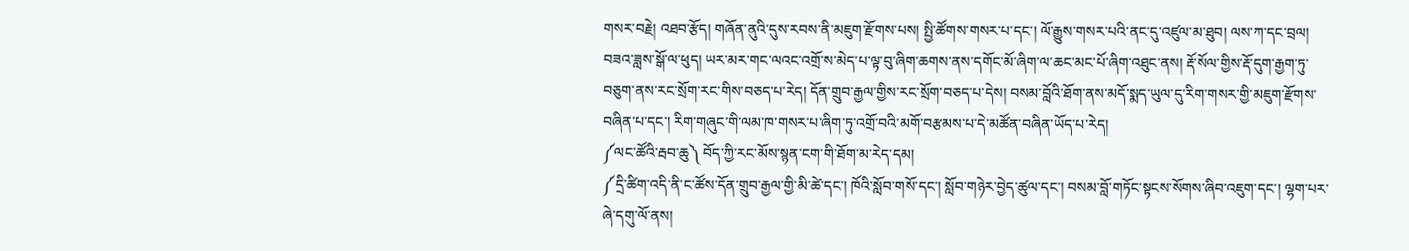གསར་བརྗེ། འཐབ་རྩོད། གཞོན་ནུའི་དུས་རབས་ནི་མཇུག་རྫོགས་པས། སྤྱི་ཚོགས་གསར་པ་དང་། ལོ་རྒྱུས་གསར་པའི་ནང་དུ་འཛུལ་མ་ཐུབ། ལས་ཀ་དང་བྲལ། བཟའ་ཟླས་སྒོ་ལ་ཕུད། ཡར་མར་གང་ལའང་འགྲོ་ས་མེད་པ་ལྟ་བུ་ཞིག་ཆགས་ནས་དགོང་མོ་ཞིག་ལ་ཆང་མང་པོ་ཞིག་འཐུང་ནས། རྡོ་སོལ་གྱིས་རྡོ་དུག་རྒྱག་ཏུ་བཅུག་ནས་རང་སྲོག་རང་གིས་བཅད་པ་རེད། དོན་གྲུབ་རྒྱལ་གྱིས་རང་སྲོག་བཅད་པ་དེས། བསམ་བློའི་ཐོག་ནས་མདོ་སྨད་ཡུལ་དུ་རིག་གསར་གྱི་མཇུག་རྫོགས་བཞིན་པ་དང་། རིག་གཞུང་གི་ལམ་ཁ་གསར་པ་ཞིག་ཏུ་འགྲོ་བའི་མགོ་བརྩམས་པ་དེ་མཚོན་བཞིན་ཡོད་པ་རེད།
༼ལང་ཚོའི་རྦབ་ཆུ༽ བོད་ཀྱི་རང་མོས་སྙན་ངག་གི་ཐོག་མ་རེད་དམ།
༼དྲི་ཚིག་འདི་ནི་ང་ཚོས་དོན་གྲུབ་རྒྱལ་གྱི་མི་ཚེ་དང་། ཁོའི་སློབ་གསོ་དང་། སློབ་གཉེར་བྱེད་ཚུལ་དང་། བསམ་བློ་གཏོང་སྟངས་སོགས་ཞིབ་འཇུག་དང་། ལྷག་པར་ཞེ་དགུ་ལོ་ནས།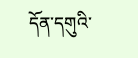དོན་དགུའི་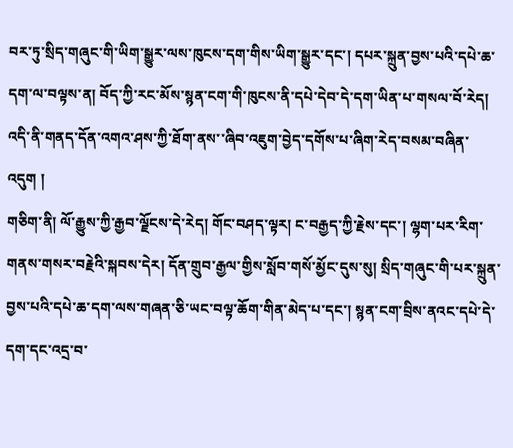བར་ཏུ་སྲིད་གཞུང་གི་ཡིག་སྒྱུར་ལས་ཁུངས་དག་གིས་ཡིག་སྒྱུར་དང་། དཔར་སྐྲུན་བྱས་པའི་དཔེ་ཆ་དག་ལ་བལྟས་ན། བོད་ཀྱི་རང་མོས་སྙན་ངག་གི་ཁུངས་ནི་དཔེ་དེབ་དེ་དག་ཡིན་པ་གསལ་བོ་རེད། འདི་ནི་གནད་དོན་འགའ་ཤས་ཀྱི་ཐོག་ནས་་ཞིབ་འཇུག་བྱེད་དགོས་པ་ཞིག་རེད་བསམ་བཞིན་འདུག །
གཅིག་ནི། ལོ་རྒྱུས་ཀྱི་རྒྱབ་ལྗོངས་དེ་རེད། གོང་བཤད་ལྟར། ང་བརྒྱད་ཀྱི་རྗེས་དང་། ལྷག་པར་རིག་གནས་གསར་བརྗེའི་སྐབས་དེར། དོན་གྲུབ་རྒྱལ་གྱིས་སློབ་གསོ་མྱོང་དུས་སུ། སྲིད་གཞུང་གི་པར་སྐྲུན་བྱས་པའི་དཔེ་ཆ་དག་ལས་གཞན་ཅི་ཡང་བལྟ་ཆོག་གིན་མེད་པ་དང་། སྙན་ངག་བྲིས་ནའང་དཔེ་དེ་དག་དང་འདྲ་བ་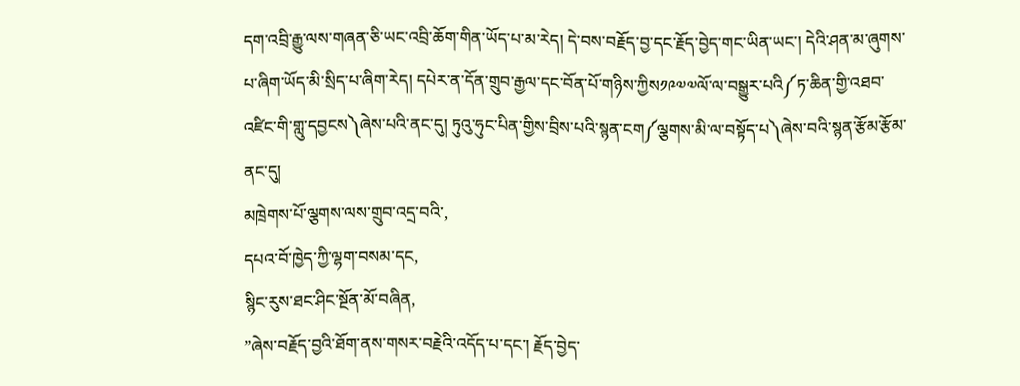དག་འབྲི་རྒྱུ་ལས་གཞན་ཅི་ཡང་འབྲི་ཆོག་གིན་ཡོད་པ་མ་རེད། དེ་བས་བརྗོད་བྱ་དང་རྗོད་བྱེད་གང་ཡིན་ཡང་། དེའི་ཤན་མ་ཞུགས་པ་ཞིག་ཡོད་མི་སྲིད་པ་ཞིག་རེད། དཔེར་ན་དོན་གྲུབ་རྒྱལ་དང་བོན་པོ་གཉིས་ཀྱིས༡༩༧༧ལོ་ལ་བསྒྱུར་པའི༼ཏ་ཆིན་གྱི་འཐབ་འཛིང་གི་གླུ་དབྱངས༽ཞེས་པའི་ནང་དུ། ཏུའུ་ཧུང་པིན་གྱིས་བྲིས་པའི་སྙན་ངག༼ལྕགས་མི་ལ་བསྟོད་པ༽ཞེས་བའི་སྙན་རྩོམ་རྩོམ་ནང་དུ།
མཁྲེགས་པོ་ལྕགས་ལས་གྲུབ་འདྲ་བའི་,
དཔའ་བོ་ཁྱེད་ཀྱི་ལྷག་བསམ་དང,
སྙིང་རུས་ཐང་ཤིང་སྔོན་མོ་བཞིན,
”ཞེས་བརྗོད་བྱའི་ཐོག་ནས་གསར་བརྗེའི་འདོད་པ་དང་། རྗོད་བྱེད་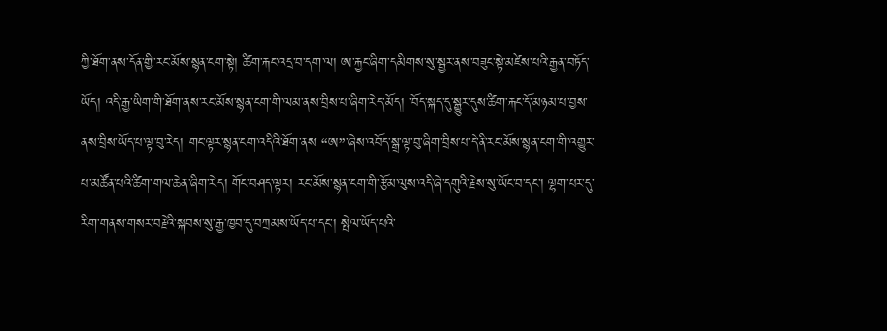ཀྱི་ཐོག་ནས་དོན་གྱི་རང་མོས་སྙན་ངག་སྟེ། ཚིག་རྐང་འདྲ་བ་དག་ལ། ཨ་རྐྱང་ཞིག་དམིགས་སུ་སྦྱར་ནས་བཟུང་སྟེ་མཛེས་པའི་རྒྱན་བཏོད་ཡོད། འདི་རྒྱ་ཡིག་གི་ཐོག་ནས་རང་མོས་སྙན་ངག་གི་ལམ་ནས་བྲིས་པ་ཞིག་རེད་མོད། ་བོད་སྐད་དུ་སྒྱུར་དུས་ཚིག་རྐང་དོ་མཉམ་པ་བྱས་ནས་བྲིས་ཡོད་པ་ལྟ་བུ་རེད། གང་ལྟར་སྙན་ངག་འདིའི་ཐོག་ནས “ཨ”་ཞེས་འབོད་སྒྲ་ལྟ་བུ་ཞིག་བྲིས་པ་དེ་ནི་རང་མོས་སྙན་ངག་གི་འགྱུར་པ་མཚོན་པའི་ཚིག་གལ་ཆེན་ཞིག་རེད། གོང་བཤད་ལྟར། རང་མོས་སྙན་ངག་གི་རྩོམ་ལུས་འདི་ཞེ་དགུའི་རྗེས་སུ་ཡོང་བ་དང་། ལྷག་པར་དུ་རིག་གནས་གསར་བརྗེའི་སྐབས་སུ་རྒྱ་ཁྱབ་དུ་བཀྲམས་ཡོད་པ་དང་། སྤེལ་ཡོད་པའི་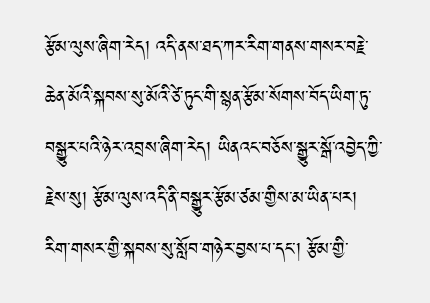རྩོམ་ལུས་ཞིག་རེད། འདི་ནས་ཐད་ཀར་རིག་གནས་གསར་བརྗེ་ཆེན་མོའི་སྐབས་སུ་མོའི་ཙེ་ཏུང་གི་སྙན་རྩོམ་སོགས་བོད་ཡིག་ཏུ་བསྒྱུར་པའི་ཉེར་འབྲས་ཞིག་རེད། ཡིནའང་བཅོས་སྒྱུར་སྒོ་འབྱེད་ཀྱི་རྗེས་སུ། རྩོམ་ལུས་འདི་ནི་བསྒྱུར་རྩོམ་ཙམ་གྱིས་མ་ཡིན་པར། རིག་གསར་གྱི་སྐབས་སུ་སློབ་གཉེར་བྱས་པ་དང་། རྩོམ་གྱི་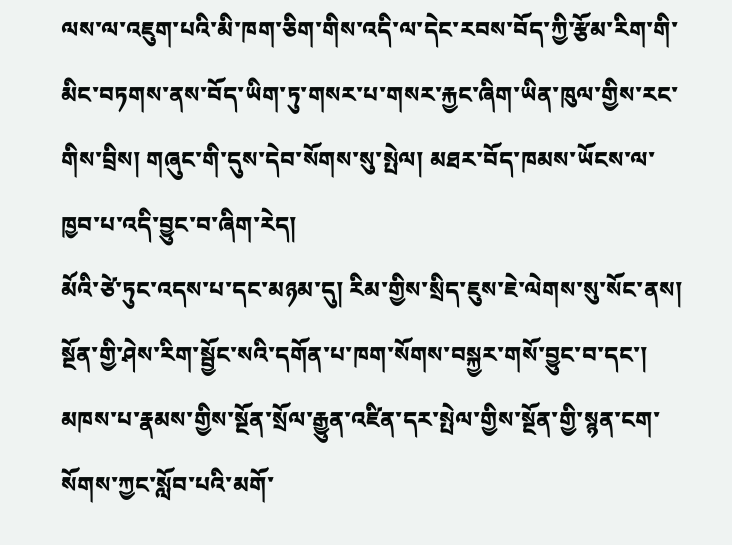ལས་ལ་འཇུག་པའི་མི་ཁག་ཅིག་གིས་འདི་ལ་དེང་རབས་བོད་ཀྱི་རྩོམ་རིག་གི་མིང་བཏགས་ནས་བོད་ཡིག་ཏུ་གསར་པ་གསར་རྐྱང་ཞིག་ཡིན་ཁུལ་གྱིས་རང་གིས་བྲིས། གཞུང་གི་དུས་དེབ་སོགས་སུ་སྤེལ། མཐར་བོད་ཁམས་ཡོངས་ལ་ཁྱབ་པ་འདི་བྱུང་བ་ཞིག་རེད།
མོའི་ཙེ་ཏུང་འདས་པ་དང་མཉམ་དུ། རིམ་གྱིས་སྲིད་ཇུས་ཇེ་ལེགས་སུ་སོང་ནས། སྔོན་གྱི་ཤེས་རིག་སྦྱོང་སའི་དགོན་པ་ཁག་སོགས་བསྐྱར་གསོ་བྱུང་བ་དང་། མཁས་པ་རྣམས་གྱིས་སྔོན་སྲོལ་རྒྱུན་འཛིན་དར་སྤེལ་གྱིས་སྔོན་གྱི་སྙན་ངག་སོགས་ཀྱང་སློབ་པའི་མགོ་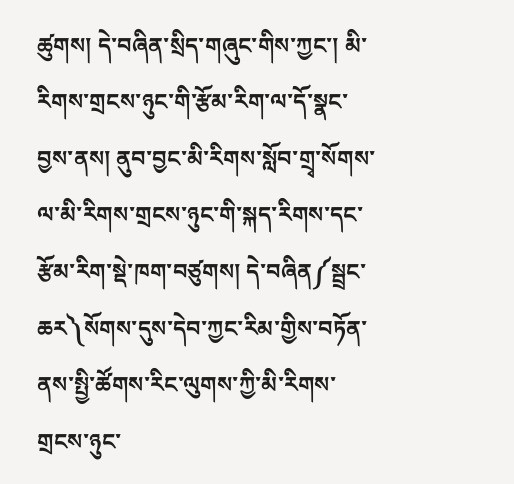ཚུགས། དེ་བཞིན་སྲིད་གཞུང་གིས་ཀྱང་། མི་རིགས་གྲངས་ཉུང་གི་རྩོམ་རིག་ལ་དོ་སྣང་བྱས་ནས། ནུབ་བྱང་མི་རིགས་སློབ་གྲྭ་སོགས་ལ་མི་རིགས་གྲངས་ཉུང་གི་སྐད་རིགས་དང་རྩོམ་རིག་སྡེ་ཁག་བཙུགས། དེ་བཞིན༼སྦྲང་ཆར༽སོགས་དུས་དེབ་ཀྱང་རིམ་གྱིས་བཏོན་ནས་སྤྱི་ཚོགས་རིང་ལུགས་ཀྱི་མི་རིགས་གྲངས་ཉུང་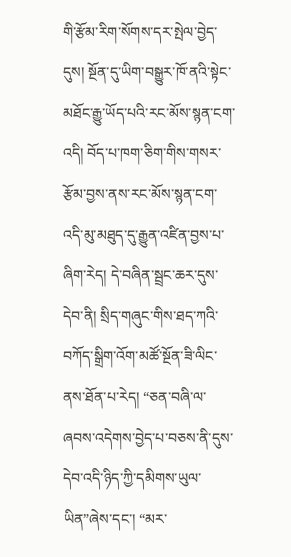གི་རྩོམ་རིག་སོགས་དར་སྤེལ་བྱེད་དུས། སྔོན་དུ་ཡིག་བསྒྱུར་ཁོ་ནའི་སྟེང་མཐོང་རྒྱུ་ཡོད་པའི་རང་མོས་སྙན་ངག་འདི། བོད་པ་ཁག་ཅིག་གིས་གསར་རྩོམ་བྱས་ནས་རང་མོས་སྙན་ངག་འདི་མུ་མཐུད་དུ་རྒྱུན་འཛིན་བྱས་པ་ཞིག་རེད། དེ་བཞིན་སྦྲང་ཆར་དུས་དེབ་ནི། སྲིད་གཞུང་གིས་ཐད་ཀའི་བཀོད་སྒྲིག་འོག་མཚོ་སྔོན་ཟི་ལིང་ནས་ཐོན་པ་རེད། “ཅན་བཞི་ལ་ཞབས་འདེགས་བྱེད་པ་བཅས་ནི་དུས་དེབ་འདི་ཉིད་ཀྱི་དམིགས་ཡུལ་ཡིན”ཞེས་དང་། “མར་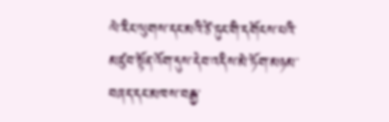ལེ་རིང་ལུགས་དང་མའི་ཙེ་ཏུང་གི་དགོངས་པའི་མཛུབ་སྟོན་འོག་དུས་དེབ་འདིས་མེ་ཏོག་མཉམ་བཞད་དང་མཁས་བརྒྱ་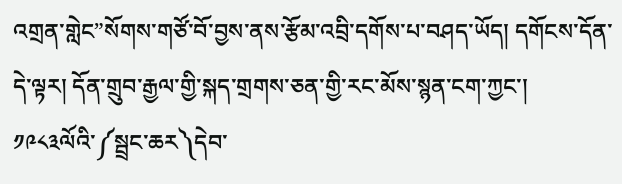འགྲན་གླེང”སོགས་གཙོ་བོ་བྱས་ནས་རྩོམ་འབྲི་དགོས་པ་བཤད་ཡོད། དགོངས་དོན་དེ་ལྟར། དོན་གྲུབ་རྒྱལ་གྱི་སྐད་གྲགས་ཅན་གྱི་རང་མོས་སྙན་ངག་ཀྱང་། ༡༩༨༣ལོའི་༼སྦྲང་ཆར༽དེབ་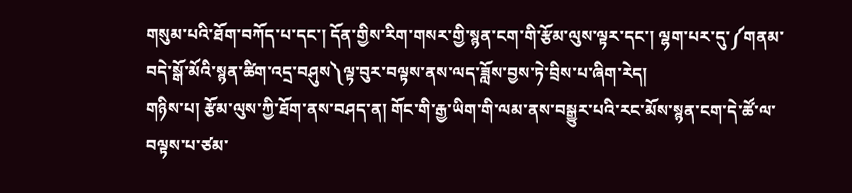གསུམ་པའི་ཐོག་བཀོད་པ་དང་། དོན་གྱིས་རིག་གསར་གྱི་སྙན་ངག་གི་རྩོམ་ལུས་ལྟར་དང་། ལྷག་པར་དུ་༼གནམ་བདེ་སྒོ་མོའི་སྙན་ཚིག་འདྲ་བཤུས༽ལྟ་བུར་བལྟས་ནས་ལད་ཟློས་བྱས་ཏེ་བྲིས་པ་ཞིག་རེད།
གཉིས་པ། རྩོམ་ལུས་ཀྱི་ཐོག་ནས་བཤད་ན། གོང་གི་རྒྱ་ཡིག་གི་ལམ་ནས་བསྒྱུར་པའི་རང་མོས་སྙན་ངག་དེ་ཚོ་ལ་བལྟས་པ་ཙམ་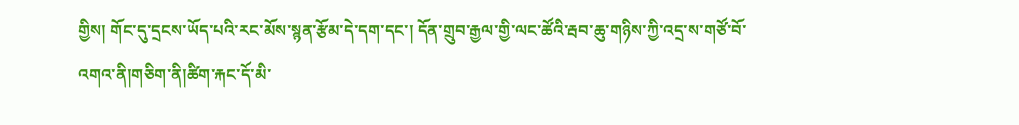གྱིས། གོང་དུ་དྲངས་ཡོད་པའི་རང་མོས་སྙན་རྩོམ་དེ་དག་དང་། དོན་གྲུབ་རྒྱལ་གྱི་ལང་ཚོའི་རྦབ་ཆུ་གཉིས་ཀྱི་འདྲ་ས་གཙོ་བོ་འགའ་ནི།གཅིག་ནི།ཚིག་རྐང་དོ་མི་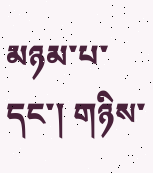མཉམ་པ་དང་། གཉིས་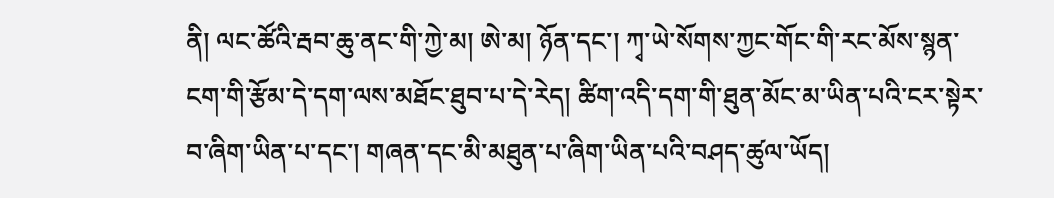ནི། ལང་ཚོའི་རྦབ་ཆུ་ནང་གི་ཀྱེ་མ། ཨེ་མ། ཉོན་དང་། ཀྭ་ཡེ་སོགས་ཀྱང་གོང་གི་རང་མོས་སྙན་ངག་གི་རྩོམ་དེ་དག་ལས་མཐོང་ཐུབ་པ་དེ་རེད། ཚིག་འདི་དག་གི་ཐུན་མོང་མ་ཡིན་པའི་ངར་སྟེར་བ་ཞིག་ཡིན་པ་དང་། གཞན་དང་མི་མཐུན་པ་ཞིག་ཡིན་པའི་བཤད་ཚུལ་ཡོད།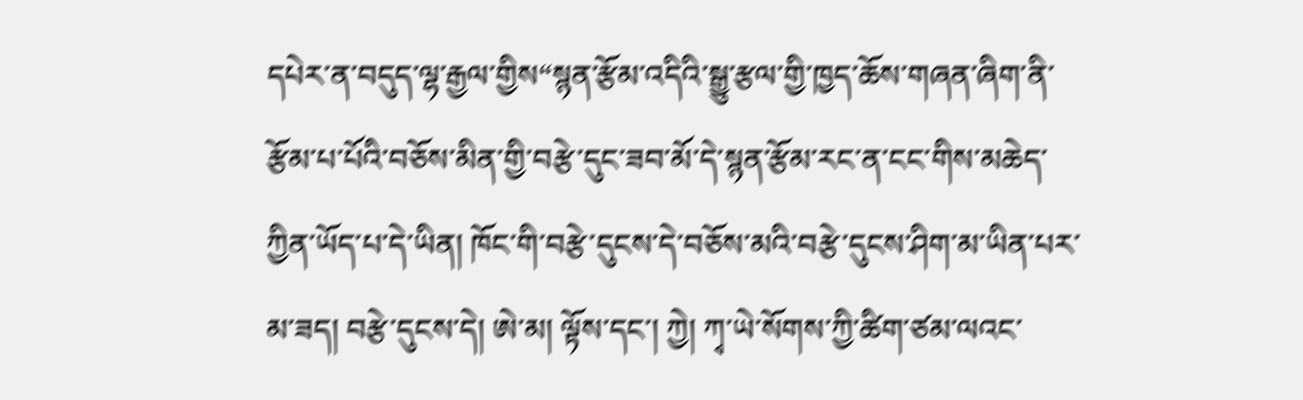དཔེར་ན་བདུད་ལྷ་རྒྱལ་གྱིས“སྙན་རྩོམ་འདིའི་སྒྱུ་རྩལ་གྱི་ཁྱད་ཆོས་གཞན་ཞིག་ནི་རྩོམ་པ་པོའི་བཅོས་མིན་གྱི་བརྩེ་དུང་ཟབ་མོ་དེ་སྙན་རྩོམ་རང་ན་ངང་གིས་མཆེད་ཀྱིན་ཡོད་པ་དེ་ཡིན། ཁོང་གི་བརྩེ་དུངས་དེ་བཅོས་མའི་བརྩེ་དུངས་ཤིག་མ་ཡིན་པར་མ་ཟད། བརྩེ་དུངས་དེ། ཨེ་མ། ལྟོས་དང་། ཀྱེ། ཀྭ་ཡེ་སོགས་ཀྱི་ཚིག་ཙམ་ལའང་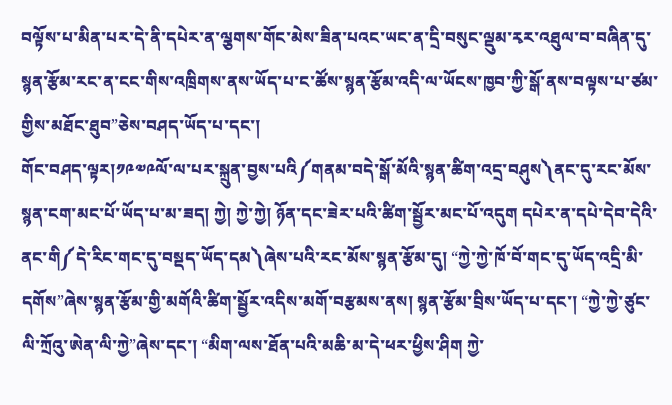བལྟོས་པ་མིན་པར་དེ་ནི་དཔེར་ན་ལྕགས་གོང་མེས་ཟིན་པའང་ཡང་ན་དྲི་བསུང་ལྡུམ་རྭར་འཐུལ་བ་བཞིན་དུ་སྙན་རྩོམ་རང་ན་ངང་གིས་འཁྲིགས་ནས་ཡོད་པ་ང་ཚོས་སྙན་རྩོམ་འདི་ལ་ཡོངས་ཁྱབ་ཀྱི་སྒོ་ནས་བལྟས་པ་ཙམ་གྱིས་མཐོང་ཐུབ”ཅེས་བཤད་ཡོད་པ་དང་།
གོང་བཤད་ལྟར།༡༩༧༩ལོ་ལ་པར་སྐྲུན་བྱས་པའི༼གནམ་བདེ་སྒོ་མོའི་སྙན་ཚིག་འདྲ་བཤུས༽ནང་དུ་རང་མོས་སྙན་ངག་མང་པོ་ཡོད་པ་མ་ཟད། ཀྱེ། ཀྱེ་ཀྱེ། ཉོན་དང་ཟེར་པའི་ཚིག་སྦྱོར་མང་པོ་འདུག དཔེར་ན་དཔེ་དེབ་དེའི་ནང་གི༼དེ་རིང་གང་དུ་བསྡད་ཡོད་དམ༽ཞེས་པའི་རང་མོས་སྙན་རྩོམ་དུ། “ཀྱེ་ཀྱེ་ཁོ་བོ་གང་དུ་ཡོད་འདྲི་མི་དགོས”ཞེས་སྙན་རྩོམ་གྱི་མགོའི་ཚིག་སྦྱོར་འདིས་མགོ་བརྩམས་ནས། སྙན་རྩོམ་བྲིས་ཡོད་པ་དང་། “ཀྱེ་ཀྱེ་ཙུང་ལི་ཀྲོའུ་ཨེན་ལི་ཀྱེ”ཞེས་དང་། “མིག་ལས་ཐོན་པའི་མཆི་མ་དེ་ཕར་ཕྱིས་ཤིག ཀྱེ་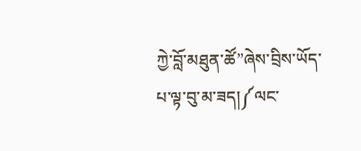ཀྱེ་བློ་མཐུན་ཚོ”ཞེས་བྲིས་ཡོད་པ་ལྟ་བུ་མ་ཟད།༼ལང་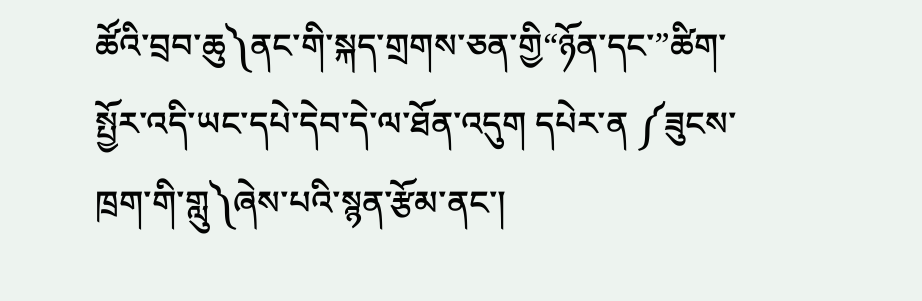ཚོའི་བྲབ་ཆུ༽ནང་གི་སྐད་གྲགས་ཅན་གྱི“ཉོན་དང་”ཚིག་སྤྱོར་འདི་ཡང་དཔེ་དེབ་དེ་ལ་ཐོན་འདུག དཔེར་ན ༼ཟུངས་ཁྲག་གི་གླུ༽ཞེས་པའི་སྙན་རྩོམ་ནང་།